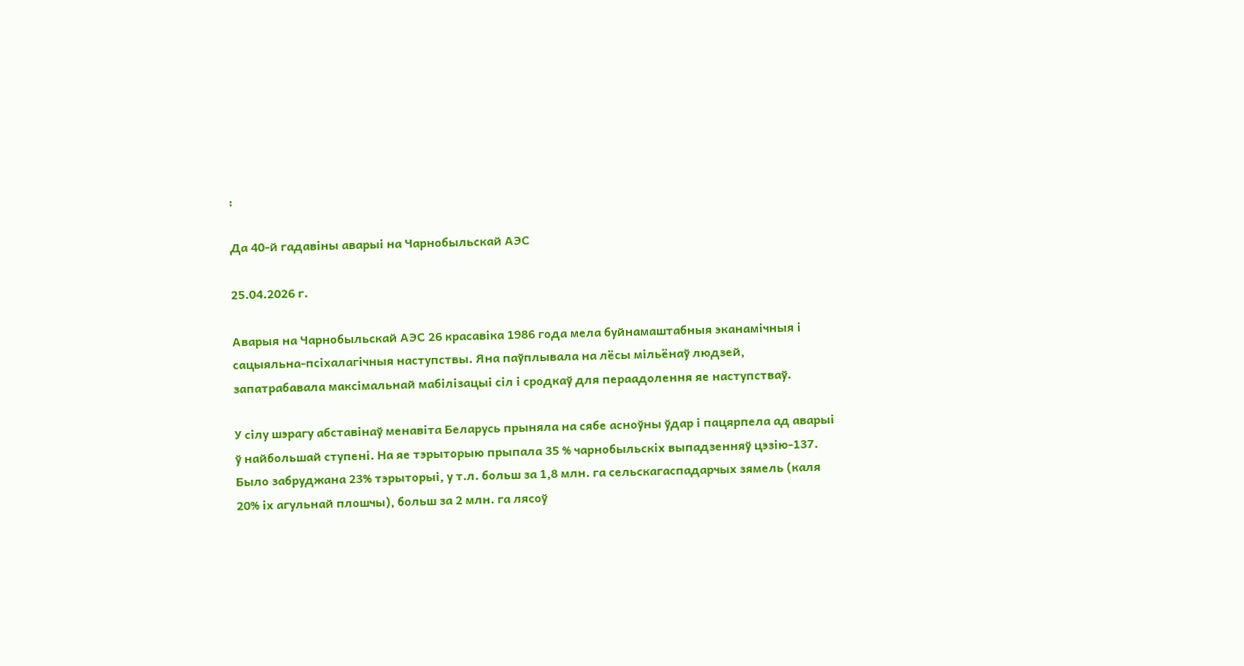:

Да 40-й гадавіны аварыі на Чарнобыльскай АЭС

25.04.2026 г.

Аварыя на Чарнобыльскай АЭС 26 красавіка 1986 года мела буйнамаштабныя эканамічныя і сацыяльна-псіхалагічныя наступствы. Яна паўплывала на лёсы мільёнаў людзей, запатрабавала максімальнай мабілізацыі сіл і сродкаў для пераадолення яе наступстваў.

У сілу шэрагу абставінаў менавіта Беларусь прыняла на сябе асноўны ўдар і пацярпела ад аварыі ў найбольшай ступені. На яе тэрыторыю прыпала 35 % чарнобыльскіх выпадзенняў цэзію-137. Было забруджана 23% тэрыторыі, у т.л. больш за 1,8 млн. га сельскагаспадарчых зямель (каля 20% іх агульнай плошчы), больш за 2 млн. га лясоў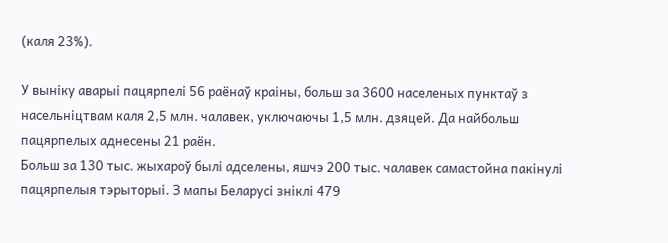(каля 23%).

У выніку аварыі пацярпелі 56 раёнаў краіны, больш за 3600 населеных пунктаў з насельніцтвам каля 2,5 млн. чалавек, уключаючы 1,5 млн. дзяцей. Да найбольш пацярпелых аднесены 21 раён.
Больш за 130 тыс. жыхароў былі адселены, яшчэ 200 тыс. чалавек самастойна пакінулі пацярпелыя тэрыторыі. З мапы Беларусі зніклі 479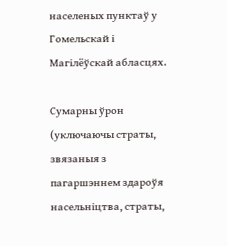населеных пунктаў у Гомельскай і Магілёўскай абласцях.

Сумарны ўрон (уключаючы страты, звязаныя з пагаршэннем здароўя насельніцтва, страты,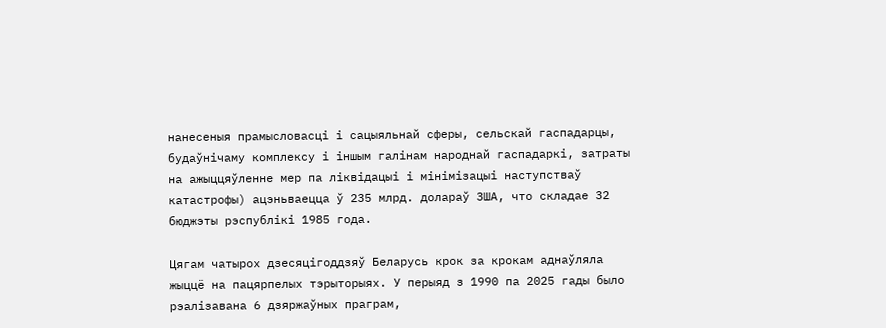нанесеныя прамысловасці і сацыяльнай сферы, сельскай гаспадарцы, будаўнічаму комплексу і іншым галінам народнай гаспадаркі, затраты на ажыццяўленне мер па ліквідацыі і мінімізацыі наступстваў катастрофы) ацэньваецца ў 235 млрд. долараў ЗША, что складае 32 бюджэты рэспублікі 1985 года.

Цягам чатырох дзесяцігоддзяў Беларусь крок за крокам аднаўляла жыццё на пацярпелых тэрыторыях. У перыяд з 1990 па 2025 гады было рэалізавана 6 дзяржаўных праграм,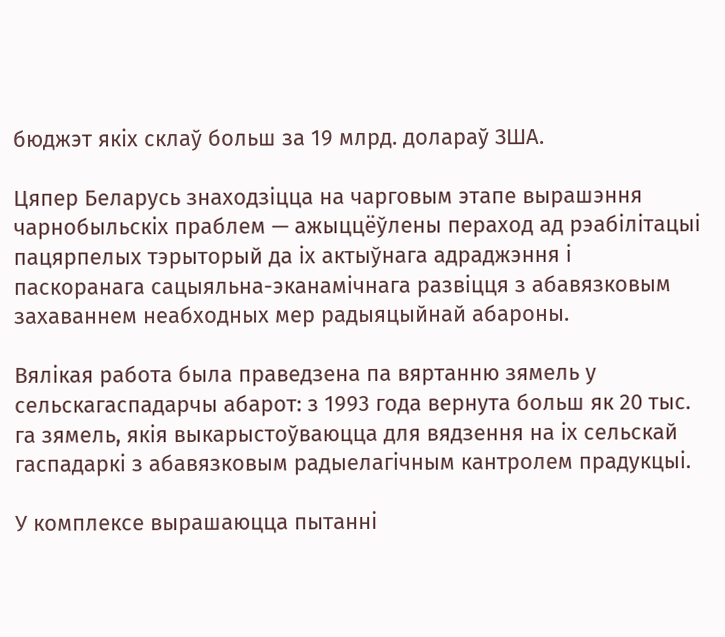бюджэт якіх склаў больш за 19 млрд. долараў ЗША.

Цяпер Беларусь знаходзіцца на чарговым этапе вырашэння чарнобыльскіх праблем — ажыццёўлены пераход ад рэабілітацыі пацярпелых тэрыторый да іх актыўнага адраджэння і паскоранага сацыяльна-эканамічнага развіцця з абавязковым захаваннем неабходных мер радыяцыйнай абароны.

Вялікая работа была праведзена па вяртанню зямель у сельскагаспадарчы абарот: з 1993 года вернута больш як 20 тыс. га зямель, якія выкарыстоўваюцца для вядзення на іх сельскай гаспадаркі з абавязковым радыелагічным кантролем прадукцыі.

У комплексе вырашаюцца пытанні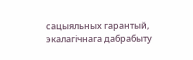сацыяльных гарантый, экалагічнага дабрабыту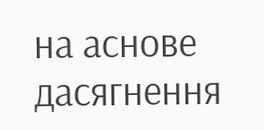на аснове дасягнення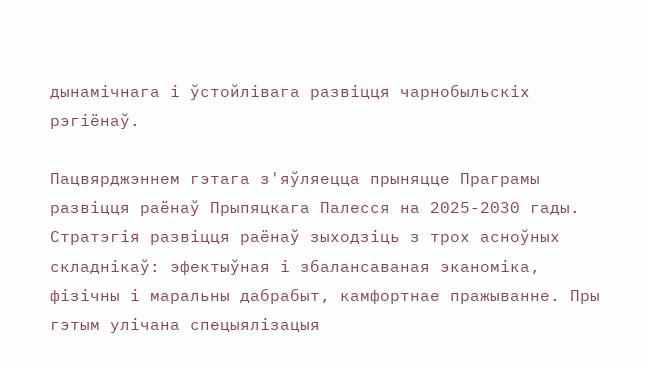дынамічнага і ўстойлівага развіцця чарнобыльскіх рэгіёнаў.

Пацвярджэннем гэтага з'яўляецца прыняцце Праграмы развіцця раёнаў Прыпяцкага Палесся на 2025-2030 гады. Стратэгія развіцця раёнаў зыходзіць з трох асноўных складнікаў: эфектыўная і збалансаваная эканоміка, фізічны і маральны дабрабыт, камфортнае пражыванне. Пры гэтым улічана спецыялізацыя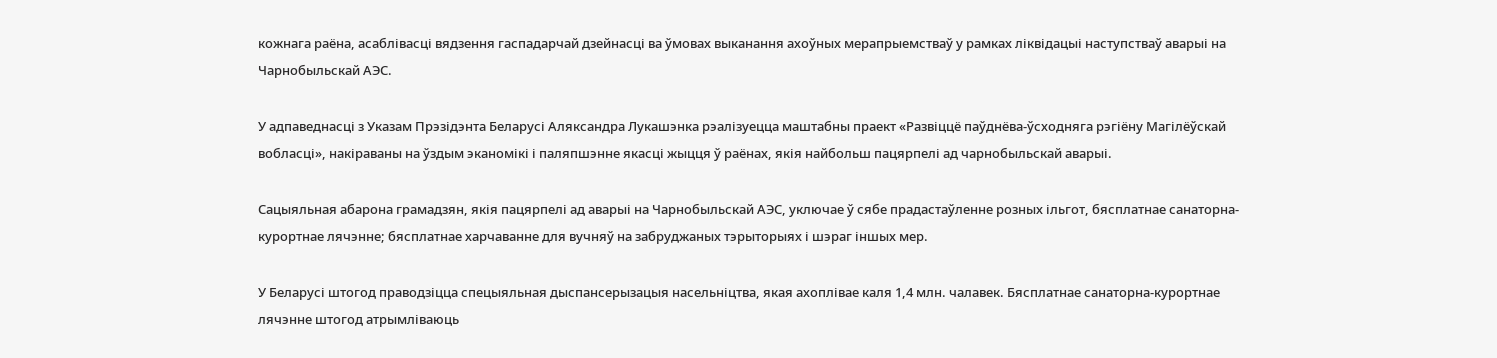кожнага раёна, асаблівасці вядзення гаспадарчай дзейнасці ва ўмовах выканання ахоўных мерапрыемстваў у рамках ліквідацыі наступстваў аварыі на Чарнобыльскай АЭС.

У адпаведнасці з Указам Прэзідэнта Беларусі Аляксандра Лукашэнка рэалізуецца маштабны праект «Развіццё паўднёва-ўсходняга рэгіёну Магілёўскай вобласці», накіраваны на ўздым эканомікі і паляпшэнне якасці жыцця ў раёнах, якія найбольш пацярпелі ад чарнобыльскай аварыі.

Сацыяльная абарона грамадзян, якія пацярпелі ад аварыі на Чарнобыльскай АЭС, уключае ў сябе прадастаўленне розных ільгот, бясплатнае санаторна-курортнае лячэнне; бясплатнае харчаванне для вучняў на забруджаных тэрыторыях і шэраг іншых мер.

У Беларусі штогод праводзіцца спецыяльная дыспансерызацыя насельніцтва, якая ахоплівае каля 1,4 млн. чалавек. Бясплатнае санаторна-курортнае лячэнне штогод атрымліваюць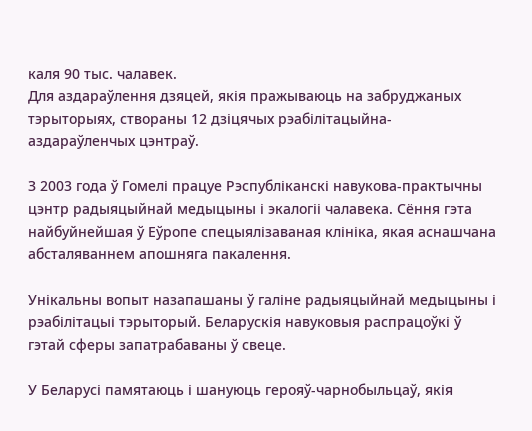каля 90 тыс. чалавек.
Для аздараўлення дзяцей, якія пражываюць на забруджаных тэрыторыях, створаны 12 дзіцячых рэабілітацыйна-аздараўленчых цэнтраў.

З 2003 года ў Гомелі працуе Рэспубліканскі навукова-практычны цэнтр радыяцыйнай медыцыны і экалогіі чалавека. Сёння гэта найбуйнейшая ў Еўропе спецыялізаваная клініка, якая аснашчана абсталяваннем апошняга пакалення.

Унікальны вопыт назапашаны ў галіне радыяцыйнай медыцыны і рэабілітацыі тэрыторый. Беларускія навуковыя распрацоўкі ў гэтай сферы запатрабаваны ў свеце.

У Беларусі памятаюць і шануюць герояў-чарнобыльцаў, якія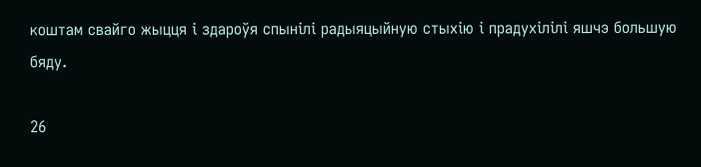коштам свайго жыцця і здароўя спынілі радыяцыйную стыхію і прадухілілі яшчэ большую бяду.

26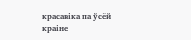красавіка па ўсёй краіне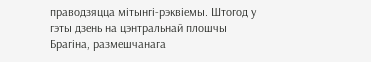праводзяцца мітынгі-рэквіемы. Штогод у гэты дзень на цэнтральнай плошчы Брагіна, размешчанага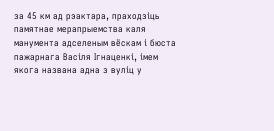за 45 км ад рэактара, праходзіць памятнае мерапрыемства каля манумента адселеным вёскам і бюста пажарнага Васіля Ігнаценкі, імем якога названа адна з вуліц у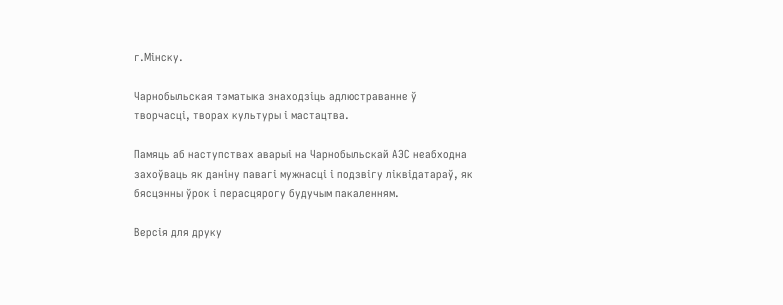г.Мінску.

Чарнобыльская тэматыка знаходзіць адлюстраванне ў творчасці, творах культуры і мастацтва.

Памяць аб наступствах аварыі на Чарнобыльскай АЭС неабходна захоўваць як даніну павагі мужнасці і подзвігу ліквідатараў, як бясцэнны ўрок і перасцярогу будучым пакаленням.

Версія для друку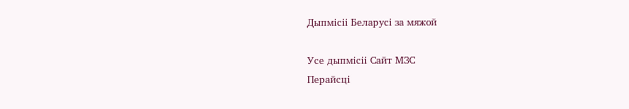Дыпмісіі Беларусі за мяжой

Усе дыпмісіі Сайт МЗС
Перайсці